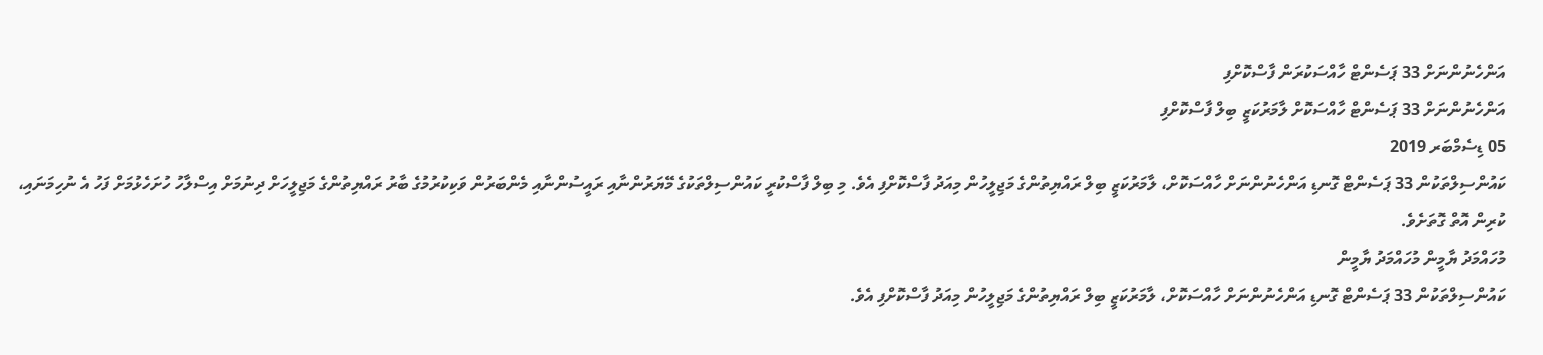އަންހެނުންނަށް 33 ޕަސެންޓް ހާއްސަކުރަން ފާސްކޮށްފި
އަންހެނުންނަށް 33 ޕަސެންޓް ހާއްސަކޮށް ލާމަރުކަޒީ ބިލް ފާސްކޮށްފި
05 ޑިސެމްބަރ 2019
ކައުންސިލްތަކުން 33 ޕަސެންޓް ގޮނޑި އަންހެނުންނަށް ހާއްސަކޮށް، ލާމަރުކަޒީ ބިލް ރައްޔިތުންގެ މަޖިލީހުން މިއަދު ފާސްކޮށްފި އެވެ. މި ބިލް ފާސްކުރީ ކައުންސިލްތަކުގެ މޭޔަރުންނާއި ރައީސުންނާއި މެންބަރުން ވަކިކުރުމުގެ ބާރު ރައްޔިތުންގެ މަޖިލީހަށް ދިނުމަށް އިސްލާހު ހުށަހެޅުމަށް ފަހު އެ ނުހިމަނައި، ކުރިން އޮތް ގޮތަށެވެ.
މުހައްމަދު ޔާމީން މުހައްމަދު ޔާމީން
ކައުންސިލްތަކުން 33 ޕަސެންޓް ގޮނޑި އަންހެނުންނަށް ހާއްސަކޮށް، ލާމަރުކަޒީ ބިލް ރައްޔިތުންގެ މަޖިލީހުން މިއަދު ފާސްކޮށްފި އެވެ.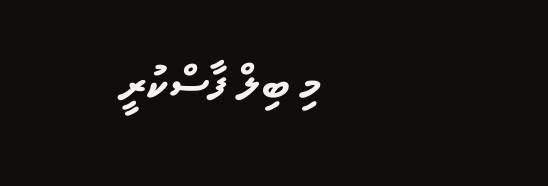މި ބިލް ފާސްކުރީ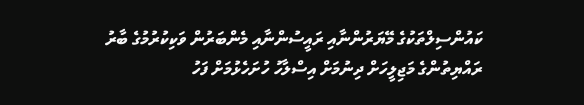ކައުންސިލްތަކުގެ މޭޔަރުންނާއި ރައީސުންނާއި މެންބަރުން ވަކިކުރުމުގެ ބާރު ރައްޔިތުންގެ މަޖިލީހަށް ދިނުމަށް އިސްލާހު ހުށަހެޅުމަށް ފަހު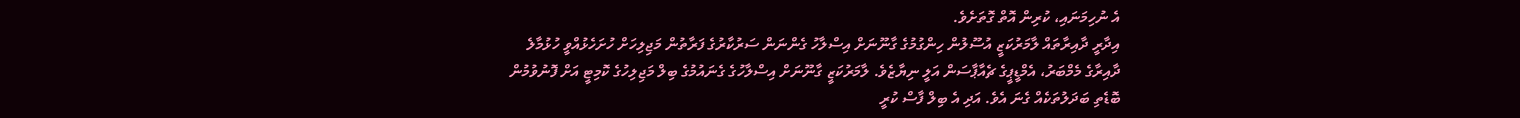އެ ނުހިމަނައި، ކުރިން އޮތް ގޮތަށެވެ.
އިދާރީ ދާއިރާތައް ލާމަރުކަޒީ އުސޫލުން ހިންގުމުގެ ގާނޫނަށް އިސްލާހު ގެންނަން ސަރުކާރުގެ ފަރާތުން މަޖިލިހަށް ހުށަހެޅުއްވީ ހުޅުމާލެ ދާއިރާގެ މެމްބަރު، އެމްޑީޕީގެ ޗެއާޕާސަން އަލީ ނިޔާޒެވެ. ލާމަރުކަޒީ ގާނޫނަށް އިސްލާހުގެ ގެނައުމުގެ ބިލް މަޖިލިހުގެ ކޮމިޓީ އަށް ފޮނުވުމުން ބޮޑެތި ބަދަލުތަކެއް ގެނަ އެވެ. އަދި އެ ބިލް ފާސް ކުރީ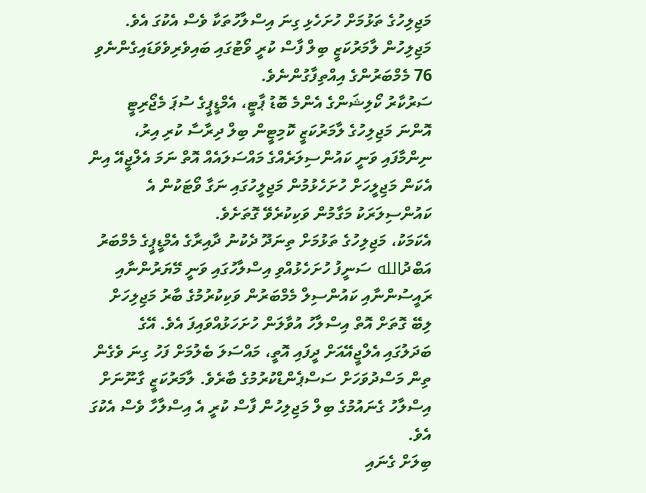މަޖިލިހުގެ ތަޅުމަށް ހުށަހެޅި ގިނަ އިސްލާހުތަކާ ވެސް އެކުގަ އެވެ.
މަޖިލިހުން ލާމަރުކަޒީ ބިލް ފާސް ކުރީ ވޯޓުގައި ބައިވެރިވެވަޑައިގެންނެވި 76 މެމްބަރުންގެ އިއްތިފާގުންނެވެ.
ސަރުކާރު ކޯލިޝަންގެ އެންމެ ބޮޑު ޕާޓީ، އެމްޑީޕީގެ ސުޕަ މެޖޯރިޓީ އޮންނަ މަޖިލިހުގެ ލާމަރުކަޒީ ކޮމިޓީން ބިލް ދިރާސާ ކުރި އިރު، ނިންމާފައި ވަނީ ކައުންސިލަރެއްގެ މައްސަލައެއް އޮތް ނަމަ އެލްޖީއޭ އިން އެކަން މަޖިލީހަށް ހުށަހެޅުމުން މަޖިލީހުގައި ނަގާ ވޯޓަކުން އެ ކައުންސިލަރަކު މަގާމުން ވަކިކުރެވޭ ގޮތަށެވެ.
އެކަމަކު، މަޖިލިހުގެ ތަޅުމަށް ތިނަދޫ ދެކުނު ދާއިރާގެ އެމްޑީޕީގެ މެމްބަރު އަބްދުالله ސަނީފު ހުށަހެޅުއްވި އިސްލާހުގައި ވަނީ މޭޔަރުންނާއި ރައީސުންނާއި ކައުންސިލް މެމްބަރުން ވަކިކުރުމުގެ ބާރު މަޖިލިހަށް ލިބޭ ގޮތަށް އޮތް އިސްލާހު އުވާލަން ހުށަހަޅުއްވައިފަ އެވެ. އޭގެ ބަދަލުގައި އެލްޖީއޭއަށް ދީފައި އޮތީ، މައްސަލަ ބެލުމަށް ފަހު ގިނަ ވެގެން ތިން މަސްދުވަހަށް ސަސްޕެންޑްކުރުމުގެ ބާރެވެ. ލާމަރުކަޒީ ގާނޫނަށް އިސްލާހު ގެނައުމުގެ ބިލް މަޖިލިހުން ފާސް ކުރީ އެ އިސްލާހާ ވެސް އެކުގަ އެވެ.
ބިލަށް ގެނައި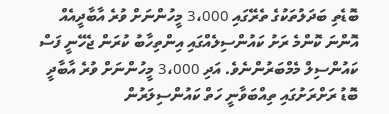ބޮޑެތި ބަދަލުތަކުގެ ތެރޭގައި 3،000 މީހުންނަށް ވުރެ އާބާދީއެއް އޮންނަ ކޮންމެ ރަށު ކައުންސިލެއްގައި އިންތިހާބު ކުރަން ޖެހޭނީ ފަސް ކައުންސިލް މެމްބަރުންނެވެ. އަދި 3،000 މީހުންނަށް ވުރެ އާބާދީ ބޮޑު ރަށްރަށުގައި ތިއްބަވާނީ ހަތް ކައުންސިލަރުން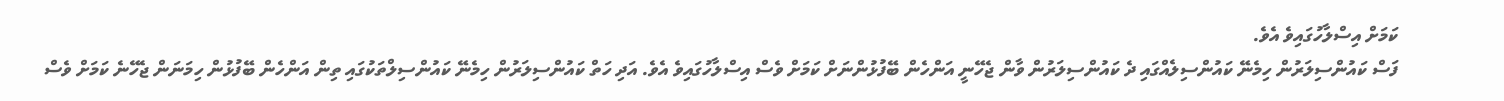ކަމަށް އިސްލާހުގައިވެ އެވެ.
ފަސް ކައުންސިލަރުން ހިމެނޭ ކައުންސިލެއްގައި ދެ ކައުންސިލަރުން ވާން ޖެހޭނީ އަންހެން ބޭފުޅުންނަށް ކަމަށް ވެސް އިސްލާހުގައިވެ އެވެ. އަދި ހަތް ކައުންސިލަރުން ހިމެނޭ ކައުންސިލްތަކުގައި ތިން އަންހެން ބޭފުޅުން ހިމަނަން ޖެހޭނެ ކަމަށް ވެސް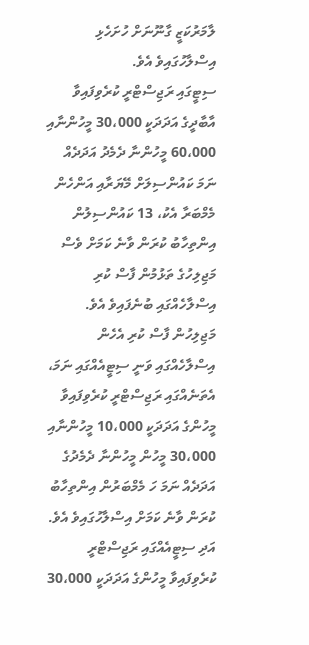ލާމަރުކަޒީ ގާނޫނަށް ހުށަހެޅި އިސްލާހުގައިވެ އެވެ.
ސިޓީގައި ރަޖިސްޓްރީ ކުރެވިފައިވާ އާބާދީގެ އަދަދަކީ 30،000 މީހުންނާއި 60،000 މީހުންނާ ދެމެދު އަދަދެއް ނަމަ ކައުންސިލަށް މޭޔަރާއި އަންހެން މެމްބަރާ އެކު، 13 ކައުންސިލުން އިންތިހާބު ކުރަން ވާނެ ކަމަށް ވެސް މަޖިލިހުގެ ތަޅުމުން ފާސް ކުރި އިސްލާހެއްގައި ބުނެފައިވެ އެވެ.
މަޖިލިހުން ފާސް ކުރި އެހެން އިސްލާހެއްގައި ވަނީ ސިޓީއެއްގައި ނަމަ، އެތަނެއްގައި ރަޖިސްޓްރީ ކުރެވިފައިވާ މީހުންގެ އަދަދަކީ 10،000 މީހުންނާއި 30،000 މީހުން މީހުންނާ ދެމެދުގެ އަދަދެއް ނަމަ ހަ މެމްބަރުން އިންތިހާބު ކުރަން ވާނެ ކަމަށް އިސްލާހުގައިވެ އެވެ. އަދި ސިޓީއެއްގައި ރަޖިސްޓްރީ ކުރެވިފައިވާ މީހުންގެ އަދަދަކީ 30،000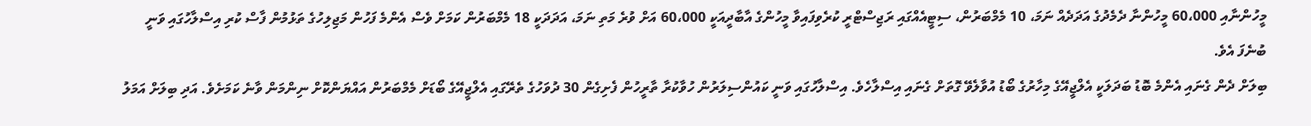މީހުންނާއި 60،000 މީހުންނާ ދެމެދުގެ އަދަދެއް ނަމަ، 10 މެމްބަރުން، ސިޓީއެއްގައި ރަޖިސްޓްރީ ކުރެވިފައިވާ މީހުންގެ އާބާދީއަކީ 60،000 އަށް ވުރެ މަތި ނަމަ، އަދަދަކީ 18 މެމްބަރުން ކަމަށް ވެސް އެންމެ ފަހުން މަޖިލިހުގެ ތަޅުމުން ފާސް ކުރި އިސްލާހުގައި ވަނީ ބުނެފަ އެވެ.
ބިލަށް ދެން ގެނައި އެންމެ ބޮޑު ބަދަލަކީ އެލްޖީއޭގެ މިހާރުގެ ބޯޑު އުވާލެވޭ ގޮތަށް ގެނައި އިސްލާހެވެ. އިސްލާހުގައި ވަނީ ކައުންސިލަރުން ހުވާކުރާ ތާރީހުން ފެށިގެން 30 ދުވަހުގެ ތެރޭގައި އެލްޖީއޭގެ ބޯޑަށް މެމްބަރުން އައްޔަންކޮށް ނިންމަން ވާނެ ކަމަށެވެ. އަދި ބިލަށް އަމަލު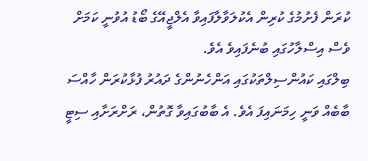ކުރަން ފެށުމުގެ ކުރިން އެކުލަވާލާފައިވާ އެލްޖީއޭގެ ބޯޑު އުވުނީ ކަމަށް ވެސް އިސްލާހުގައި ބުނެފައިވެ އެވެ.
ބިލްގައި ކައުންސިލްތަކުގައި އަންހެނުންގެ ދައުރު ފުޅާކުރަން ހާއްސަ ބާބެއް ވަނީ ހިމަނައިފަ އެވެ. އެ ބާބުގައިވާ ގޮތުން، ރަށްރަށާއި ސިޓީ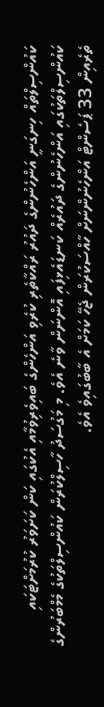ކައުންސިލްތައް ހިނގަނީ އަންހެނުންގެ ދައުރު ރައްކާތެރި ކުރެވި އަންހެންގެ ބައިވެރިވުމާއި އެކުގައި ކަން ކަށަވަރު ކުރުމަށްޓަކައި ކައުންސިލްތަކުގައި އަންހެނުންގެ ދައުރެއް ކަނޑައެޅިފައި އޮންނަން ވާނެ އެވެ. މި މަގުސަދު ހާސިލްކުރަން ކައުންސިލްތަކުގެ މެމްބަރުންގެ ތެރެއިން 33 ޕަސެންޓް އަންހެނުންނަށް ހާއްސަކުރަން ޖެހޭ ކަމަށް އެ ބާބުގައިވެ އެވެ.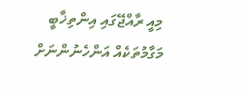މިއީ ރާއްޖޭގައި އިންތިޚާބީ މަގާމުތަކެއް އަންހެނުންނަށް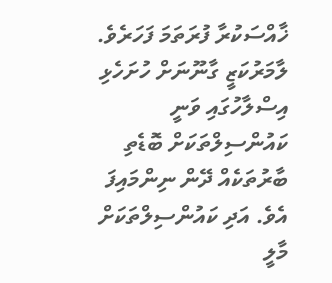ޚާއްސަކުރާ ފުރަތަމަ ފަހަރެވެ.
ލާމަރުކަޒީ ގާނޫނަށް ހުށަހެޅި އިސްލާހުގައި ވަނީ ކައުންސިލްތަކަށް ބޮޑެތި ބާރުތަކެއް ދޭން ނިންމައިފަ އެވެ. އަދި ކައުންސިލްތަކަށް މާލީ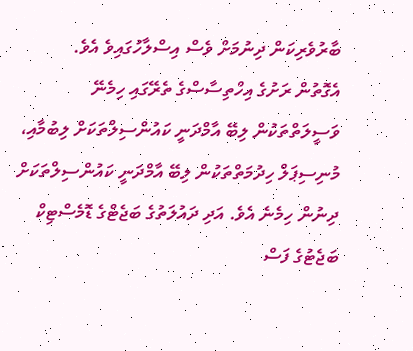ބާރުވެރިކަން ދިނުމަށް ވެސް އިސްލާހުގައިވެ އެވެ.
އެގޮތުން ރަށުގެ އިހްތިސާސްގެ ތެރޭގައި ހިމެނޭ ވަސީލަތްތަކުން ލިބޭ އާމްދަނީ ކައުންސިލްތަކަށް ލިބުމާއި، މުނިސިޕަލް ހިދުމަތްތަކުން ލިބޭ އާމްދަނީ ކައުންސިލްތަކަށް ދިނުން ހިމެނެ އެވެ. އަދި ދައުލަތުގެ ބަޖެޓްގެ ޑޮމެސްޓިކް ބަޖެޓުގެ ފަސް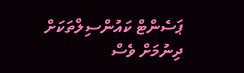ޕަސެންޓް ކައުންސިލްތަކަށް ދިނުމަށް ވެސް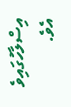އިސްލާހުގައިވެ އެވެ.